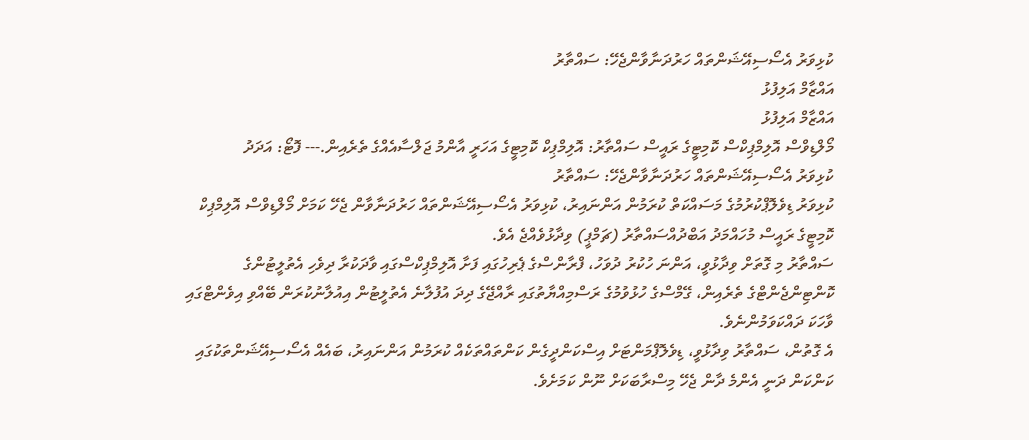ކުޅިވަރު އެސޯސިއޭޝަންތައް ހަރުދަނާވާންޖެހޭ: ސައްތާރު
އައްޒާމް އަލިފުޅު
އައްޒާމް އަލިފުޅު
މޯލްޑިވްސް އޮލިމްޕިކްސް ކޮމިޓީގެ ރައީސް ސައްތާރު: އޮލިމްޕިކް ކޮމިޓީގެ އަހަރީ އާންމު ޖަލްސާއެއްގެ ތެރެއިން.--- ފޮޓޯ: އަދަދު
ކުޅިވަރު އެސޯސިއޭޝަންތައް ހަރުދަނާވާންޖެހޭ: ސައްތާރު
ކުޅިވަރު ޑިވެލޮޕްކުރުމުގެ މަސައްކަތް ކުރަމުން އަންނައިރު، ކުޅިވަރު އެސޯސިއޭޝަންތައް ހަރުދަނާވާން ޖެހޭ ކަމަށް މޯލްޑިވްސް އޮލިމްޕިކް ކޮމިޓީގެ ރައީސް މުހައްމަދު އަބްދުއްސައްތާރު (ޗަމްޕީ) ވިދާޅުވެއްޖެ އެވެ.
ސައްތާރު މި ގޮތަށް ވިދާޅުވީ، އަންނަ ހުކުރު ދުވަހު، ފްރާންސްގެ ޕެރިހުގައި ފަށާ އޮލިމްޕިކްސްގައި ވާދަކުރާ ދިވެހި އެތުލީޓުންގެ ކޮންޓިންޖެންޓްގެ ތެރެއިން، ގޭމްސްގެ ހުޅުވުމުގެ ރަސްމިއްޔާތުގައި ރާއްޖޭގެ ދިދަ އުފުލާނެ އެތުލީޓުން އިއުލާނުކުރަން ބޭއްވި އިވެންޓްގައި ވާހަކަ ދައްކަވަމުންނެވެ.
އެ ގޮތުން، ސައްތާރު ވިދާޅުވީ، ޑިވެލޮޕްމަންޓަށް އިސްކަންދީގެން ކަންތައްތަކެއް ކުރަމުން އަންނައިރު، ބައެއް އެސޯސިއޭޝަންތަކުގައި ކަންކަން ދަނީ އެންމެ ދާން ޖެހޭ މިސްރާބަކަށް ނޫން ކަމަށެވެ.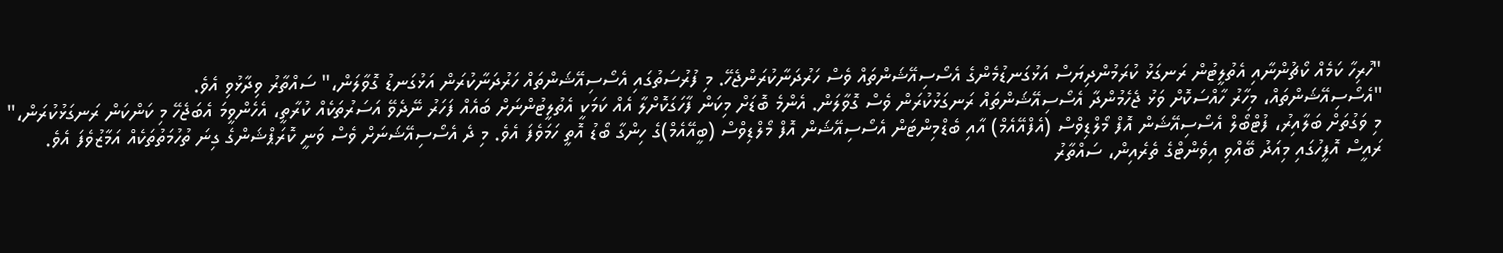"ހުރިހާ ކަމެއް ކޯޗުންނާއި އެތުލީޓުން ރަނގަޅު ކުރަމުންދިޔަސް އަޅުގަނޑުމެންގެ އެސޯސިއޭޝަންތައް ވެސް ހަރުދަނާކުރަންޖެހޭ. މި ފުރުސަތުގައި އެސޯސިއޭޝަންތައް ހަރުދަނާކުރަން އަޅުގަނޑު ގޮވާލަން،" ސައްތާރު ވިދާޅުވި އެވެ.
"އެސޯސިއޭޝަންތައް، މިހާރު ހާއްސަކޮށް ވަޅު ޖެހެމުންދާ އެސޯސިއޭޝަންތައް ރަނގަޅުކުރަން ވެސް ގޮވާލަން. އެންމެ ބޮޑަށް މިކަން ފާހަގަކޮށްލާ އެއް ކަމަކީ އެތުލީޓުންނަށް ބައެއް ފަހަރު ނޭދެވޭ އަސަރުތަކެއް ކުރާތީ، އެހެންވީމަ އެބަޖެހޭ މި ކަންކަން ރަނގަޅުކުރަން،"
މި ވަގުތަށް ބަލާއިރު، ފުޓްބޯލް އެސޯސިއޭޝަން އޮފް މޯލްޑިވްސް (އެފްއޭއެމް) އާއި ބެޑްމިންޓަން އެސޯސިއޭޝަން އޮފް މޯލްޑިވްސް (ބީއޭއެމް)ގެ ހިންގާ ބޯޑު އޮތީ ހަމަވެފަ އެވެ. މި ދެ އެސޯސިއޭޝަނަށް ވެސް ވަނީ ކޮރަޕްޝަންގެ ގިނަ ތުހުމަތުތަކެއް އަމާޒުވެފަ އެވެ.
ރައީސް އޮފީހުގައި މިއަދު ބޭއްވި އިވެންޓްގެ ތެރެއިން، ސައްތާރު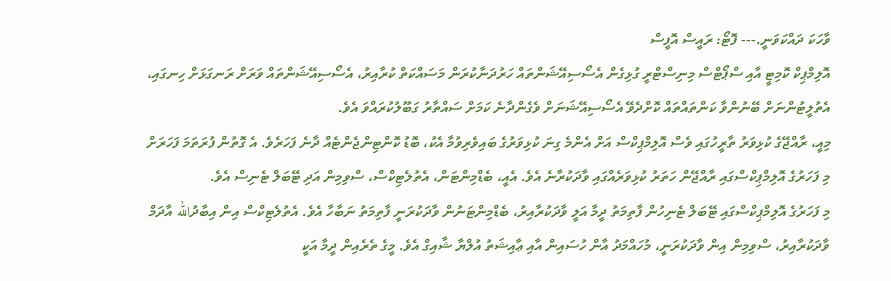ވާހަކަ ދައްކަވަނީ.--- ފޮޓޯ: ރައީސް އޮފީސް
އޮލިމްޕިކް ކޮމިޓީ އާއި ސްޕޯޓްސް މިނިސްޓްރީ ގުޅިގެން އެސޯސިއޭޝަންތައް ހަރުދަނާކުރަން މަސައްކަތް ކުރާއިރު، އެސޯސިއޭޝަންތައް ވަރަށް ރަނގަޅަށް ހިނގައި، އެތުލީޓުންނަށް ބޭނުންވާ ކަންތައްތައް ކޮށްދެވޭ އެސޯސިއޭޝަނަށް ވެގެންދާނެ ކަމަށް ސައްތާރު ގަބޫލުކުރައްވަ އެވެ.
މިއީ، ރާއްޖޭގެ ކުޅިވަރު ތާރީހުގައި ވެސް އޮލިމްޕިކްސް އަށް އެންމެ ގިނަ ކުޅިވަރުގެ ބައިވެރިވުމާ އެކު، ބޮޑު ކޮންޓިންޖެންޓެއް ދާނެ ފަހަރެވެ. އެ ގޮތުން ފުރަތަމަ ފަހަރަށް މި ފަހަރުގެ އޮލިމްޕިކްސްގައި ރާއްޖޭން ހަތަރު ކުޅިވަރެއްގައި ވާދަކުރާނެ އެވެ. އެއީ، ބެޑްމިންޓަން، އެތުލެޓިކްސް، ސްވިމިން އަދި ޓޭބަލް ޓެނިސް އެވެ.
މި ފަހަރުގެ އޮލިމްޕިކްސްގައި ޓޭބަލް ޓެނިހުން ފާތިމަތު ދީމާ އަލީ ވާދަކުރާއިރު، ބެޑްމިންޓަނުން ވާދަކުރަނީ ފާތިމަތު ނަބާހާ އެވެ. އެތުލެޓިކްސް އިން އިބާދުالله އާދަމް ވާދަކުރާއިރު، ސްވިމިން އިން ވާދަކުރަނީ، މުހައްމަދު އާން ހުސައިން އާއި ޢާއިޝަތު އުލްޔާ ޝާއިގް އެވެ. މީގެ ތެރެއިން ދީމާ އަކީ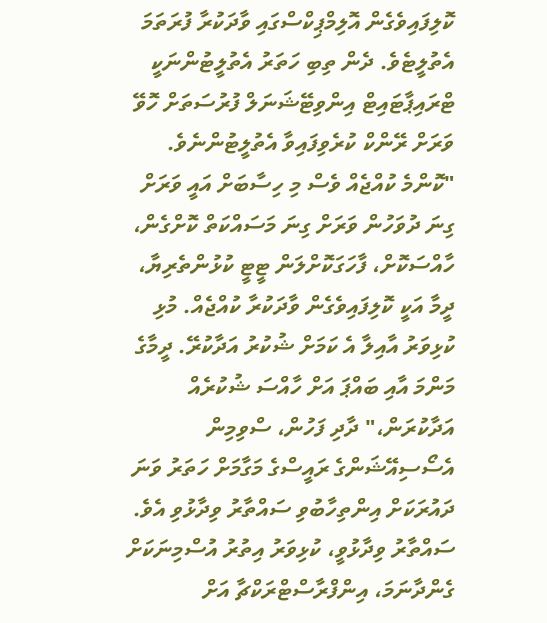ކޮލިފައިވެގެން އޮލިމްޕިކްސްގައި ވާދަކުރާ ފުރަތަމަ އެތުލީޓެވެ. ދެން ތިބި ހަތަރު އެތުލީޓުންނަކީ ޓްރައިޕާޓައިޓް އިންވިޓޭޝަނަލް ފުރުސަތަށް ހޮވޭ ވަރަށް ރޭންކް ކުރެވިފައިވާ އެތުލީޓުންނެވެ.
"ކޮންމެ ކުއްޖެއް ވެސް މި ހިސާބަށް އައީ ވަރަށް ގިނަ ދުވަހުން ވަރަށް ގިނަ މަސައްކަތް ކޮށްގެން، ހާއްސަކޮށް، ފާހަގަކޮށްލަން ޓީޓީ ކުޅުންތެރިޔާ، ދީމާ އަކީ ކޮލިފައިވެގެން ވާދަކުރާ ކުއްޖެއް. މުޅި ކުޅިވަރު އާއިލާ އެ ކަމަށް ޝުކުރު އަދާކުރޭ. ދީމާގެ މަންމަ އާއި ބައްޕަ އަށް ހާއްސަ ޝުކުރެއް އަދާކުރަން،" ދާދި ފަހުން، ސްވިމިން އެސޯސިއޭޝަންގެ ރައީސްގެ މަގާމަށް ހަތަރު ވަނަ ދައުރަކަށް އިންތިހާބުވި ސައްތާރު ވިދާޅުވި އެވެ.
ސައްތާރު ވިދާޅުވީ، ކުޅިވަރު އިތުރު އުސްމިނަކަށް ގެންދާނަމަ، އިންފްރާސްޓްރަކްޗާ އަށް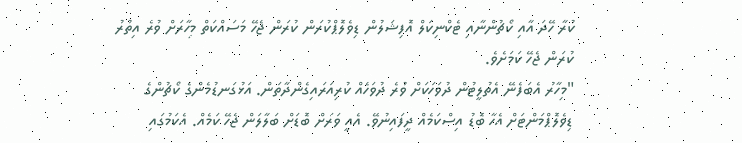ކުރާ ހޭދަ އާއި ކޯޗުންނާއި ޓެކްނިކަލް އޮފިޝަލުން ޑިވެލޮޕްކުރަން ކުރަން ޖެހޭ މަސައްކަތް މިހާރަށް ވުރެ އިތުރު ކުރަން ޖެހޭ ކަމަށެވެ.
"މިހާރު އެބަފެނޭ އެތުލީޓުން ދުވަހަކަށް ވުރެ ދުވަހެއް ކުރިއަރައިގެންދާތަން. އަޅުގަނޑުމެންގެ ކޯޗުންގެ ޑިވެލޮޕްމަންޓަށް އެހާ ބޮޑު އިސްކަމެއް ދީފައިނުވޭ. އެއީ ވަރަށް ބޮޑަށް ބަލާލަން ޖެހޭ ކަމެއް. އެކަމުގައި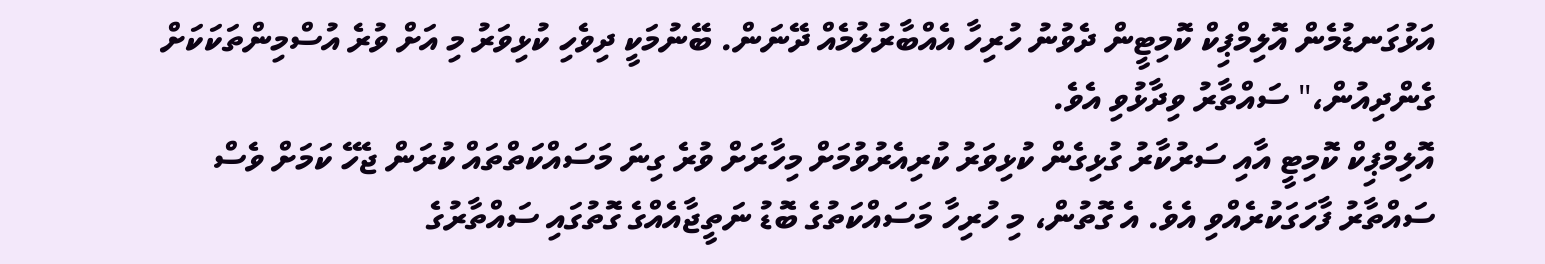އަޅުގަނޑުމެން އޮލިމްޕިކް ކޮމިޓީން ދެވުނު ހުރިހާ އެއްބާރުލުމެއް ދޭނަން. ބޭނުމަކީ ދިވެހި ކުޅިވަރު މި އަށް ވުރެ އުސްމިންތަކަކަށް ގެންދިއުން،" ސައްތާރު ވިދާޅުވި އެވެ.
އޮލިމްޕިކް ކޮމިޓީ އާއި ސަރުކާރު ގުޅިގެން ކުޅިވަރު ކުރިއެރުވުމަށް މިހާރަށް ވުރެ ގިނަ މަސައްކަތްތައް ކުރަން ޖެހޭ ކަމަށް ވެސް ސައްތާރު ފާހަގަކުރެއްވި އެވެ. އެ ގޮތުން، މި ހުރިހާ މަސައްކަތުގެ ބޮޑު ނަތީޖާއެއްގެ ގޮތުގައި ސައްތާރުގެ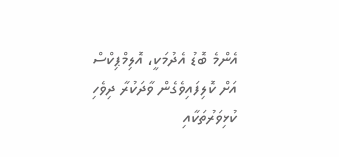އެންމެ ބޮޑު އެދުމަކީ، އޮލިމްޕިކްސް އަށް ކޮލިފައިވެގެން ވާދަކުރާ ދިވެހި ކުޅިވަރުތަކާއި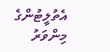އެތުލީޓުންގެ މިންވަރު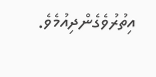އިތުރުވެގެންދިއުމެވެ.